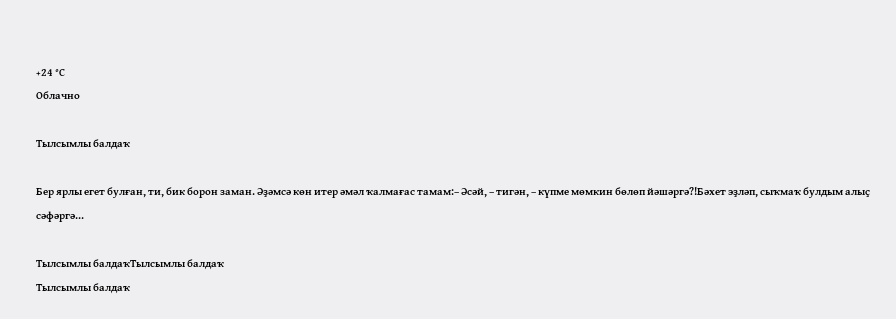+24 °С
Облачно

Тылсымлы балдаҡ

Бер ярлы егет булған, ти, бик борон заман. Әҙәмсә көн итер әмәл ҡалмағас тамам:– Әсәй, – тигән, – күпме мөмкин бөлөп йәшәргә?!Бәхет эҙләп, сыҡмаҡ булдым алыҫ сәфәргә...

Тылсымлы балдаҡТылсымлы балдаҡ
Тылсымлы балдаҡ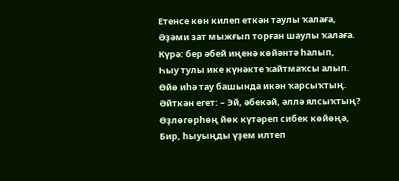Етенсе көн килеп еткән таулы ҡалаға,
Әҙәми зат мыжғып торған шаулы ҡалаға.
Күрә: бер әбей иңенә көйәнтә һалып,
Һыу тулы ике күнәкте ҡайтмаҡсы алып.
Өйө иһә тау башында икән ҡарсыҡтың.
Әйткән егет: – Эй, әбекәй, әллә ялсыҡтың?
Өҙлөгөрһөң йөк күтәреп сибек көйөңә,
Бир, һыуыңды үҙем илтеп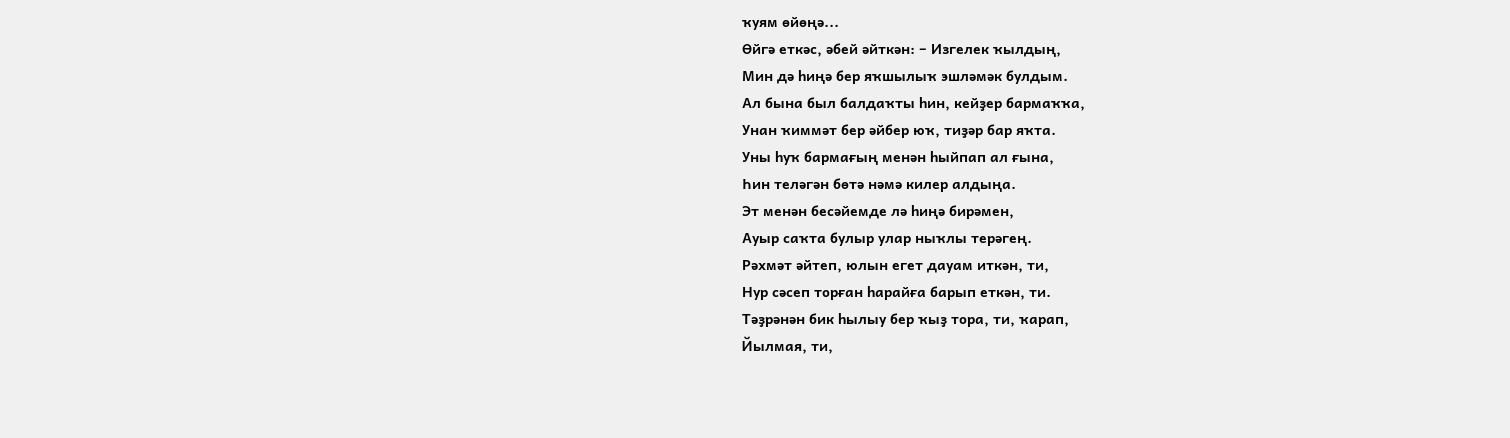ҡуям өйөңә...
Өйгә еткәс, әбей әйткән: – Изгелек ҡылдың,
Мин дә һиңә бер яҡшылыҡ эшләмәк булдым.
Ал бына был балдаҡты һин, кейҙер бармаҡҡа,
Унан ҡиммәт бер әйбер юҡ, тиҙәр бар яҡта.
Уны һуҡ бармағың менән һыйпап ал ғына,
Һин теләгән бөтә нәмә килер алдыңа.
Эт менән бесәйемде лә һиңә бирәмен,
Ауыр саҡта булыр улар ныҡлы терәгең.
Рәхмәт әйтеп, юлын егет дауам иткән, ти,
Нур сәсеп торған һарайға барып еткән, ти.
Тәҙрәнән бик һылыу бер ҡыҙ тора, ти, ҡарап,
Йылмая, ти,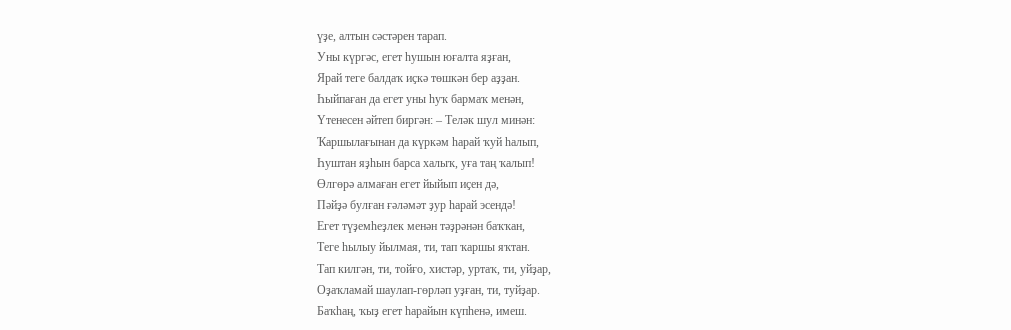үҙе, алтын сәстәрен тарап.
Уны күргәс, егет һушын юғалта яҙған,
Ярай теге балдаҡ иҫкә төшкән бер аҙҙан.
Һыйпаған да егет уны һуҡ бармаҡ менән,
Үтенесен әйтеп биргән: – Теләк шул минән:
Ҡаршылағынан да күркәм һарай ҡуй һалып,
Һуштан яҙһын барса халыҡ, уға таң ҡалып!
Өлгөрә алмаған егет йыйып иҫен дә,
Пәйҙә булған ғәләмәт ҙур һарай эсендә!
Егет түҙемһеҙлек менән тәҙрәнән баҡҡан,
Теге һылыу йылмая, ти, тап ҡаршы яҡтан.
Тап килгән, ти, тойғо, хистәр, уртаҡ, ти, уйҙар,
Оҙаҡламай шаулап-гөрләп уҙған, ти, туйҙар.
Баҡһаң, ҡыҙ егет һарайын күпһенә, имеш.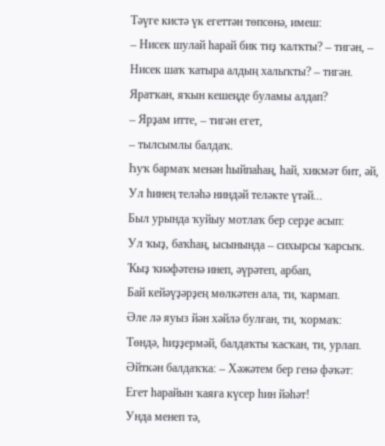Тәүге кистә үк егеттән төпсөнә, имеш:
– Нисек шулай һарай бик тиҙ ҡалҡты? – тигән, –
Нисек шаҡ ҡатыра алдың халыҡты? – тигән.
Яратҡан, яҡын кешеңде буламы алдап?
– Ярҙам итте, – тигән егет,
– тылсымлы балдаҡ.
Һуҡ бармаҡ менән һыйпаһаң, һай, хикмәт бит, әй,
Ул һинең теләһә ниндәй теләкте үтәй...
Был урында ҡуйыу мотлаҡ бер серҙе асып:
Ул ҡыҙ, баҡһаң, ысынында – сихырсы ҡарсыҡ.
Ҡыҙ ҡиәфәтенә инеп, әүрәтеп, арбап,
Бай кейәүҙәрҙең мөлкәтен ала, ти, ҡармап.
Әле лә яуыз йән хәйлә булған, ти, ҡормаҡ:
Төндә, һиҙҙермәй, балдаҡты ҡасҡан, ти, урлап.
Әйткән балдаҡҡа: – Хәжәтем бер генә фәҡәт:
Егет һарайын ҡаяға күсер һин йәһәт!
Унда менеп тә,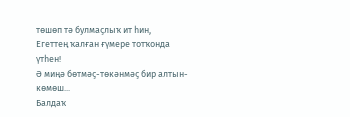төшөп тә булмаҫлыҡ ит һин,
Егеттең ҡалған ғүмере тотҡонда үтһен!
Ә миңә бөтмәҫ-төкәнмәҫ бир алтын-көмөш...
Балдаҡ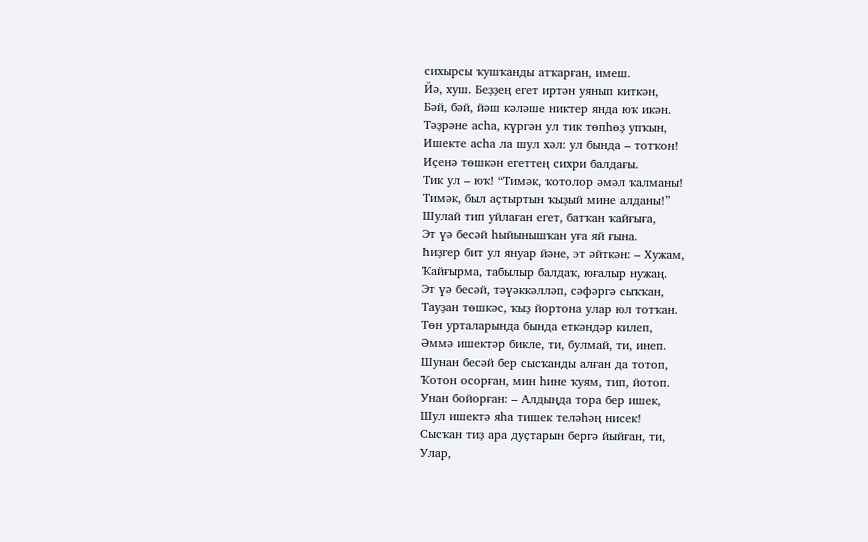сихырсы ҡушҡанды атҡарған, имеш.
Йә, хуш. Беҙҙең егет иртән уянып киткән,
Бәй, бәй, йәш кәләше никтер янда юҡ икән.
Тәҙрәне асһа, күргән ул тик төпһөҙ упҡын,
Ишекте асһа ла шул хәл: ул бында – тотҡон!
Иҫенә төшкән егеттең сихри балдағы.
Тик ул – юҡ! “Тимәк, ҡотолор әмәл ҡалманы!
Тимәк, был аҫтыртын ҡыҙый мине алданы!”
Шулай тип уйлаған егет, батҡан ҡайғыға,
Эт үә бесәй һыйынышҡан уға яй ғына.
Һиҙгер бит ул януар йәне, эт әйткән: – Хужам,
Ҡайғырма, табылыр балдаҡ, юғалыр нужаң.
Эт үә бесәй, тәүәккәлләп, сәфәргә сыҡҡан,
Тауҙан төшкәс, ҡыҙ йортона улар юл тотҡан.
Төн урталарында бында еткәндәр килеп,
Әммә ишектәр бикле, ти, булмай, ти, инеп.
Шунан бесәй бер сысҡанды алған да тотоп,
Ҡотон осорған, мин һине ҡуям, тип, йотоп.
Унан бойорған: – Алдыңда тора бер ишек,
Шул ишектә яһа тишек теләһәң нисек!
Сысҡан тиҙ ара дуҫтарын бергә йыйған, ти,
Улар,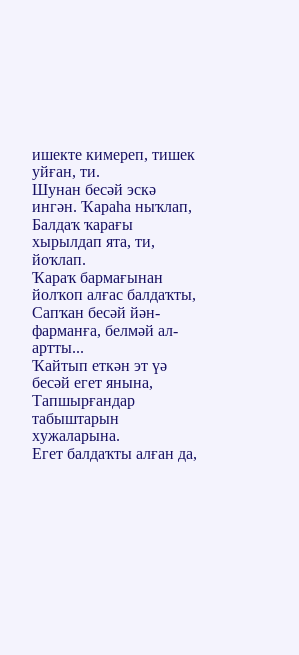ишекте кимереп, тишек уйған, ти.
Шунан бесәй эскә ингән. Ҡараһа ныҡлап,
Балдаҡ ҡарағы хырылдап ята, ти, йоҡлап.
Ҡараҡ бармағынан йолҡоп алғас балдаҡты,
Сапҡан бесәй йән-фарманға, белмәй ал-артты...
Ҡайтып еткән эт үә бесәй егет янына,
Тапшырғандар табыштарын хужаларына.
Егет балдаҡты алған да,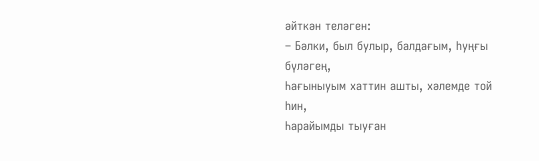әйткән теләген:
– Бәлки, был булыр, балдағым, һуңғы бүләгең,
Һағыныуым хаттин ашты, хәлемде той һин,
Һарайымды тыуған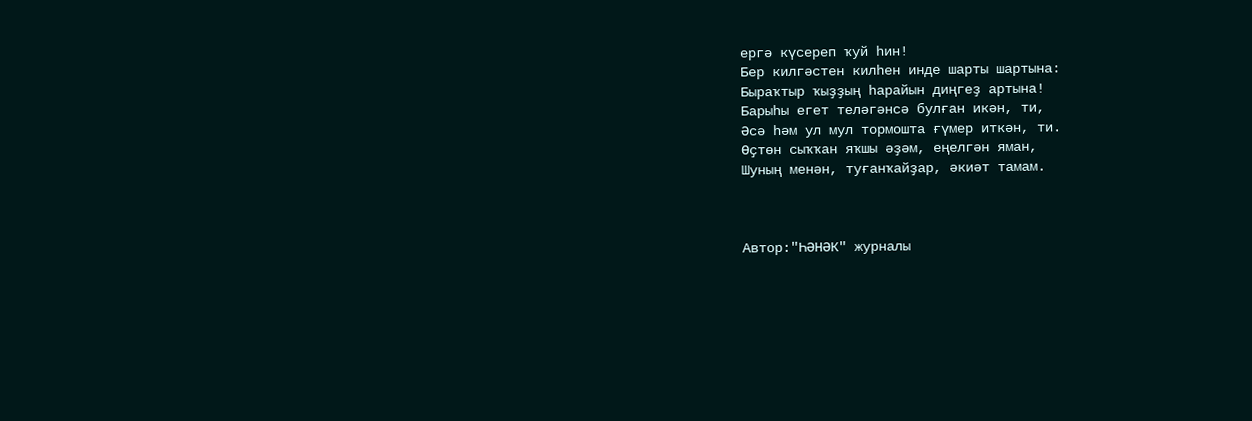ергә күсереп ҡуй һин!
Бер килгәстен килһен инде шарты шартына:
Быраҡтыр ҡыҙҙың һарайын диңгеҙ артына!
Барыһы егет теләгәнсә булған икән, ти,
Әсә һәм ул мул тормошта ғүмер иткән, ти.
Өҫтөн сыҡҡан яҡшы әҙәм, еңелгән яман,
Шуның менән, туғанҡайҙар, әкиәт тамам.



Автор:"ҺӘНӘК" журналы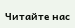Читайте нас